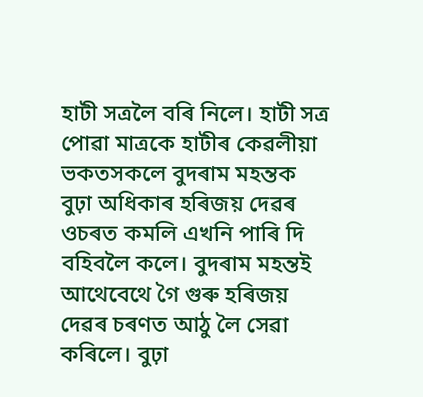হাটী সত্ৰলৈ বৰি নিলে। হাটী সত্ৰ পোৱা মাত্ৰকে হাটীৰ কেৱলীয়া ভকতসকলে বুদৰাম মহন্তক বুঢ়া অধিকাৰ হৰিজয় দেৱৰ ওচৰত কমলি এখনি পাৰি দি বহিবলৈ কলে। বুদৰাম মহন্তই আথেবেথে গৈ গুৰু হৰিজয় দেৱৰ চৰণত আঠু লৈ সেৱা কৰিলে। বুঢ়া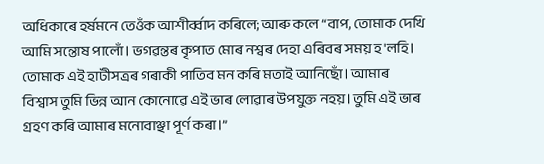অধিকাৰে হৰ্ষমনে তেওঁক আশীৰ্ব্বাদ কৰিলে; আৰু কলে “বাপ, তোমাক দেখি আমি সন্তোষ পালোঁ। ভগৱন্তৰ কৃপাত মোৰ নশ্বৰ দেহা এৰিবৰ সময় হ'লহি। তোমাক এই হাটীসত্ৰৰ গৰাকী পাতিব মন কৰি মতাই আনিছোঁ। আমাৰ বিশ্বাস তুমি ভিন্ন আন কোনোৱে এই ভাৰ লোৱাৰ উপযুক্ত নহয়। তুমি এই ভাৰ গ্ৰহণ কৰি আমাৰ মনোবাঞ্ছা পূৰ্ণ কৰা।”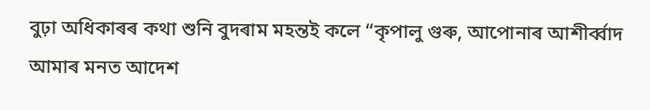বুঢ়া অধিকাৰৰ কথা শুনি বুদৰাম মহন্তই কলে “কৃপালু গুৰু, আপোনাৰ আশীৰ্ব্বাদ আমাৰ মনত আদেশ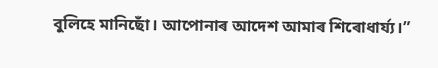বুলিহে মানিছোঁ। আপোনাৰ আদেশ আমাৰ শিৰোধাৰ্য্য।”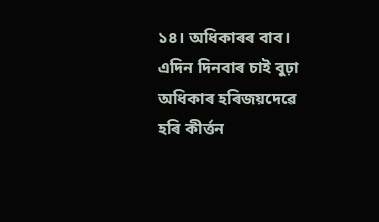১৪। অধিকাৰৰ বাব।
এদিন দিনবাৰ চাই বুঢ়া অধিকাৰ হৰিজয়দেৱে হৰি কীৰ্ত্তন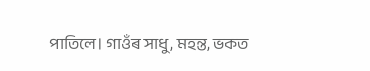পাতিলে। গাওঁৰ সাধু, মহন্ত, ভকত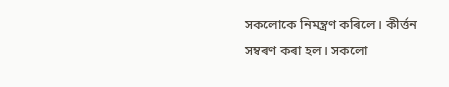সকলোকে নিমন্ত্ৰণ কৰিলে। কীৰ্ত্তন সম্বৰণ কৰা হল। সকলো